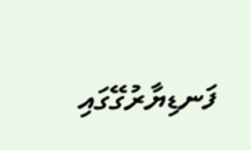ފަނޑިޔާރުގޭގައި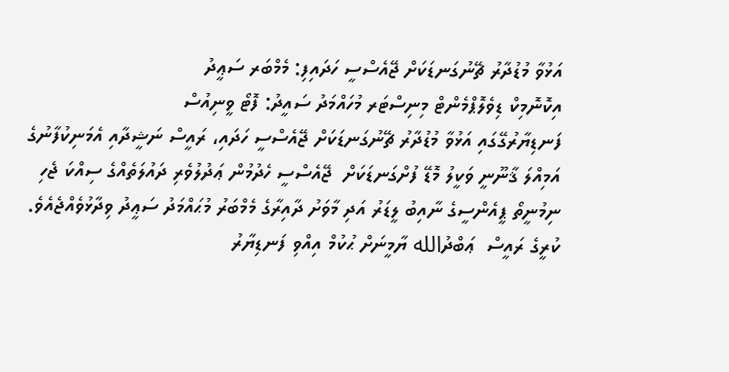އަޅުވާ މުޑުދާރު ޗޭނުގަނޑަކަށް ޖޭއެސްސީ ހަދައިފި: މެމްބަރ ސަޢީދު
އިކޮނޮމިކް ޑިވެލޮޕްމެންޓް މިނިސްޓަރ މުހައްމަދު ސައީދު: ފޮޓޯ ވީނިއުސް
ފަނޑިޔާރުގޭގައި އަޅުވާ މުޑުދާރު ޗޭނުގަނޑަކަށް ޖޭއެސްސީ ހަދައި، ރައީސް ނަޝީދާއި އެމަނިކުފާނުގެ އަމިއްލަ ޤާނޫނީ ވަކީލު މޮޑޭ ފުށްގަނޑަކަށް  ޖޭއެސްސީ ހެދުމުން ޢަދުލުވެރި ދައުލަތެއްގެ ސިއްކަ ޖެހި ނިމުނީތޯ ޕީއެންސީގެ ނާއިބު ލީޑަރު އަދި މާވަށު ދާއިރާގެ މެމްބަރު މުޙައްމަދު ސަޢީދު ވިދާޅުވެއްޖެއެވެ.
ކުރީގެ ރައީސް  ޢަބްދުالله ޔާމީނަށް ޙުކުމް އިއްވި ފަނޑިޔާރު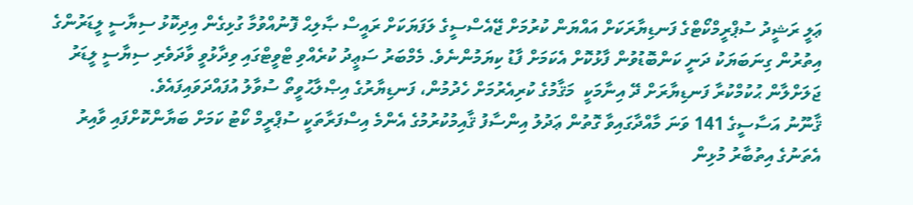ޢަލީ ރަޝީދު ސުޕްރީމްކޯޓްގެ ފަނޑިޔާރަކަށް އައްޔަން ކުރުމަށް ޖޭއެސްސީގެ ލަފަޔަކަށް ރައީސް ޞާލިޙް ފޮނުއްވުމާ ގުޅިގެން އިދިކޮޅު ސިޔާސީ ލީޑަރުންގެ އިތުރުން ގިނަބަޔަކު ދަނީ ކަންބޮޑުވުން ފާޅުކޮށް އެކަމަށް ފާޑު ކިޔަމުންނެވެ. މެމްބަރު ސަޢީދު ކުރެއްވި ޓްވީޓްގައި ވިދާޅުވީ ވާދަވެރި ސިޔާސީ ލީޑަރު ޖަލަށްލާން ޙުކުމްކުރާ ފަނޑިޔާރަށް ދޭ އިނާމަކީ  މަޤާމުގެ ކުރިއެރުމަށް ހެދުމުން، ފަނޑިޔާރުގެ އިޞްލާޙުވީތޯ ސުވާލު އުފައްދަވައިފައެވެ.
ޤާނޫނު އަސާސީގެ 141 ވަނަ މާއްދާގައިވާ ގޮތުން ޢަދުލު އިންސާފު ޤާއިމުކުރުމުގެ އެންމެ އިސްފަރާތަކީ ސުޕްރީމް ކޯޓު ކަމަށް ބަޔާންކޮށްފައި ވާއިރު އެތަނުގެ އިތުބާރު މުޅިން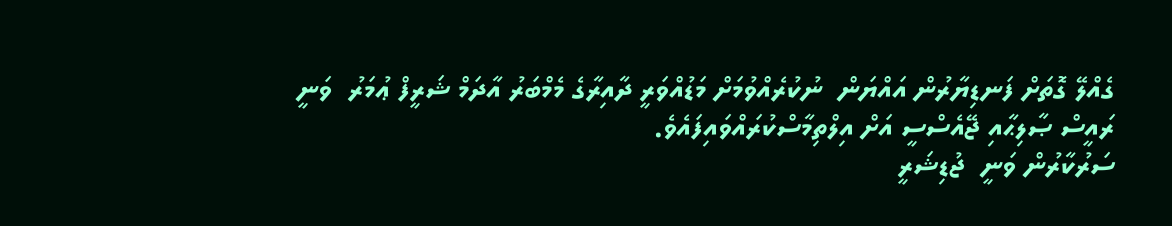ގެއްލޭ ގޮތަށް ފަނޑިޔާރުން އައްޔަން  ނުކުރެއްވުމަށް މަޑުއްވަރީ ދާއިރާގެ މެމްބަރު އާދަމް ޝަރީފް ޢުމަރު  ވަނީ ރައީސް ޞާލިޙާއި ޖޭއެސްސީ އަށް އިލްތިމާސްކުރައްވައިފައެވެ.
ސަރުކާރުން ވަނީ  ޖުޑިޝަރީ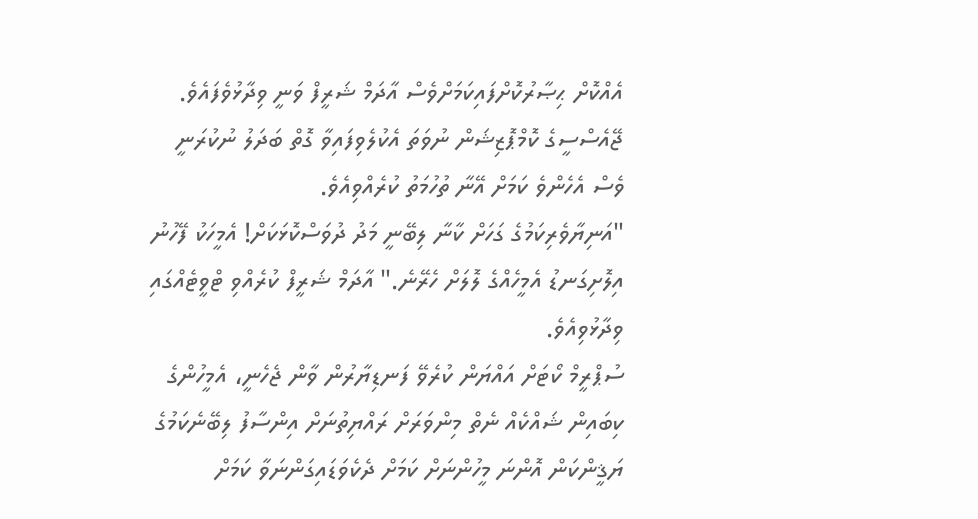އެއްކޮށް ޙިޞާރުކޮށްފައިކަމަށްވެސް އާދަމް ޝަރީފް ވަނީ ވިދާޅުވެފައެވެ. ޖޭއެސްސީގެ ކޮމްޕޮޒިޝަން ނުވަތަ އެކުލެވިފައިވާ ގޮތް ބަދަލު ނުކުރަނީ ވެސް އެހެންވެ ކަމަށް އޭނާ ތުހުމަތު ކުރެއްވިއެވެ.
"އަނިޔާވެރިކަމުގެ ގަހަށް ކާނާ ލިބޭނީ މަދު ދުވަސްކޮޅަކަށް! އެމީހަކު ފޭހުނު އިލޮށިގަނޑު އެމީހެއްގެ ލޮލަށް ހެރޭނެ." އާދަމް ޝަރީފް ކުރެއްވި ޓްވީޓެއްގައި ވިދާޅުވިއެވެ.
ސުޕްރީމް ކޯޓަށް އައްޔަން ކުރެވޭ ފަނޑިޔާރުން ވާން ޖެހެނީ، އެމީހުންގެ ކިބައިން ޝައްކެއް ނެތް މިންވަރަށް ރައްޔިތުނަށް އިންސާފު ލިބޭނެކަމުގެ ޔަޤީންކަން އޮންނަ މީހުންނަށް ކަމަށް ދެކެވަޑައިގަންނަވާ ކަމަށް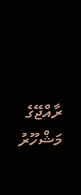ރާއްޖޭގެ މަޝްހޫރު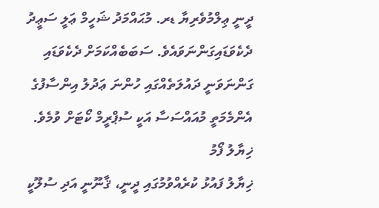ދީނީ ޢިލްމުވެރިޔާ ޑރ. މުޙައްމަދު ޝަހީމް ޢަލީ ސަޢީދު ދެކެވަޑައިގަންނަވައެވެ. ސަބަބެއްކަމަށް ދެކެވަޑައި ގަންނަވަނީ ދައުލަތެއްގައި ހުންނަ ޢަދުލު އިންސާފުގެ އެންމެމަތީ މުއައްސަސާ އަކީ ސުޕްރީމް ކޯޓަށް ވުމެވެ.
ޚިޔާލު ފޯމު
ޚިޔާލު ފައުޅު ކުރެއްވުމުގައި ދީނީ، ޤާނޫނީ އަދި ސުލޫކީ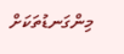މިންގަނޑުތަކަށް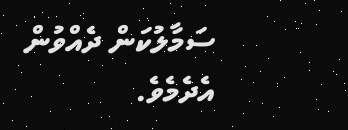ސަމާލުކަން ދެއްވުން އެދެމެވެ.